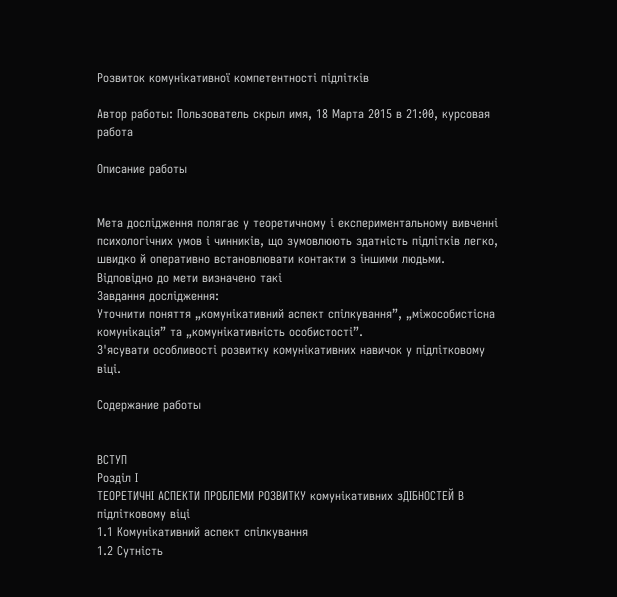Розвиток комунікативної компетентності підлітків

Автор работы: Пользователь скрыл имя, 18 Марта 2015 в 21:00, курсовая работа

Описание работы


Мета дослідження полягає у теоретичному і експериментальному вивченні психологічних умов і чинників, що зумовлюють здатність підлітків легко, швидко й оперативно встановлювати контакти з іншими людьми.
Відповідно до мети визначено такі
Завдання дослідження:
Уточнити поняття „комунікативний аспект спілкування”, „міжособистісна комунікація” та „комунікативність особистості”.
З'ясувати особливості розвитку комунікативних навичок у підлітковому віці.

Содержание работы


ВСТУП
Розділ І
ТЕОРЕТИЧНІ АСПЕКТИ ПРОБЛЕМИ РОЗВИТКУ комунікативних зДІБНОСТЕЙ В підлітковому віці
1.1 Комунікативний аспект спілкування
1.2 Сутність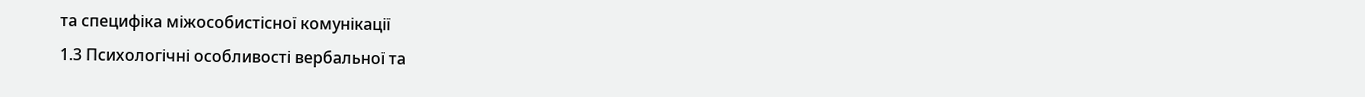та специфіка міжособистісної комунікації
1.3 Психологічні особливості вербальної та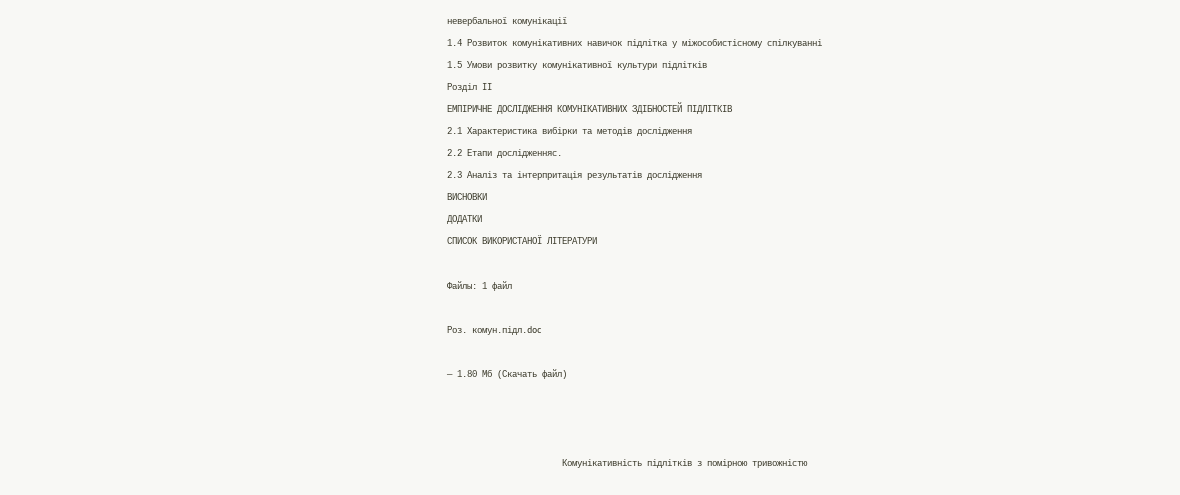невербальної комунікації
1.4 Розвиток комунікативних навичок підлітка у міжособистісному спілкуванні
1.5 Умови розвитку комунікативної культури підлітків
Розділ ІІ
ЕМПІРИЧНЕ ДОСЛІДЖЕННЯ КОМУНІКАТИВНИХ ЗДІБНОСТЕЙ ПІДЛІТКІВ
2.1 Характеристика вибірки та методів дослідження
2.2 Етапи дослідженняс.
2.3 Аналіз та інтерпритація результатів дослідження
ВИСНОВКИ
ДОДАТКИ
СПИСОК ВИКОРИСТАНОЇ ЛІТЕРАТУРИ

Файлы: 1 файл

Роз. комун.підл.doc

— 1.80 Мб (Скачать файл)



                       Комунікативність підлітків з помірною тривожністю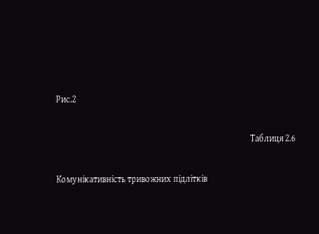Рис.2

                                                                                                 Таблиця 2.6

Комунікативність тривожних підлітків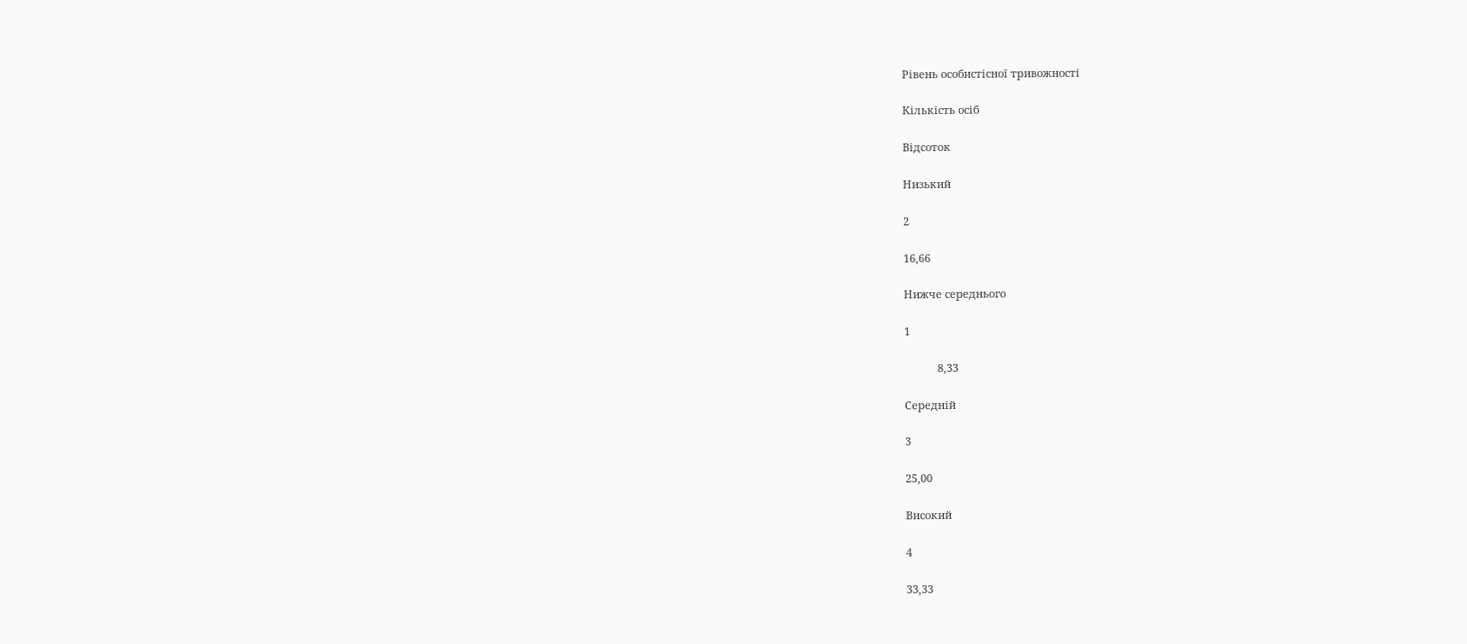Рівень особистісної тривожності

Кількість осіб

Відсоток

Низький

2

16,66

Нижче середнього

1

           8,33

Середній

3

25,00

Високий

4

33,33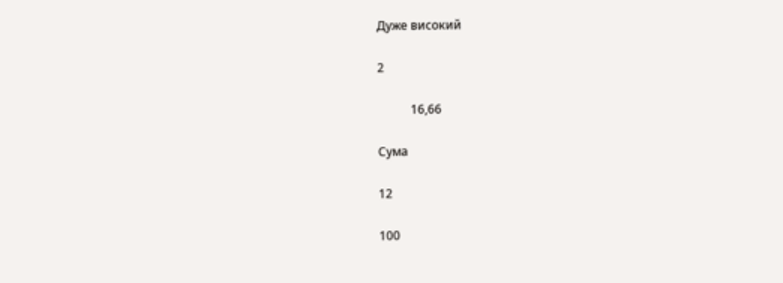Дуже високий

2

           16,66

Сума

12

100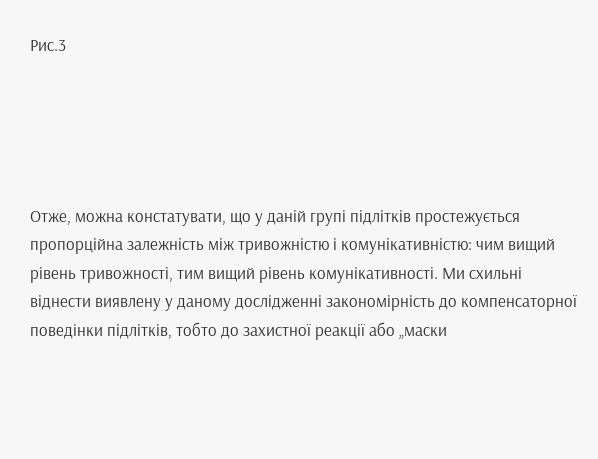Рис.3





Отже, можна констатувати, що у даній групі підлітків простежується пропорційна залежність між тривожністю і комунікативністю: чим вищий рівень тривожності, тим вищий рівень комунікативності. Ми схильні віднести виявлену у даному дослідженні закономірність до компенсаторної поведінки підлітків, тобто до захистної реакції або „маски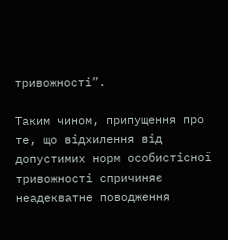тривожності”.

Таким чином, припущення про те, що відхилення від допустимих норм особистісної тривожності спричиняє неадекватне поводження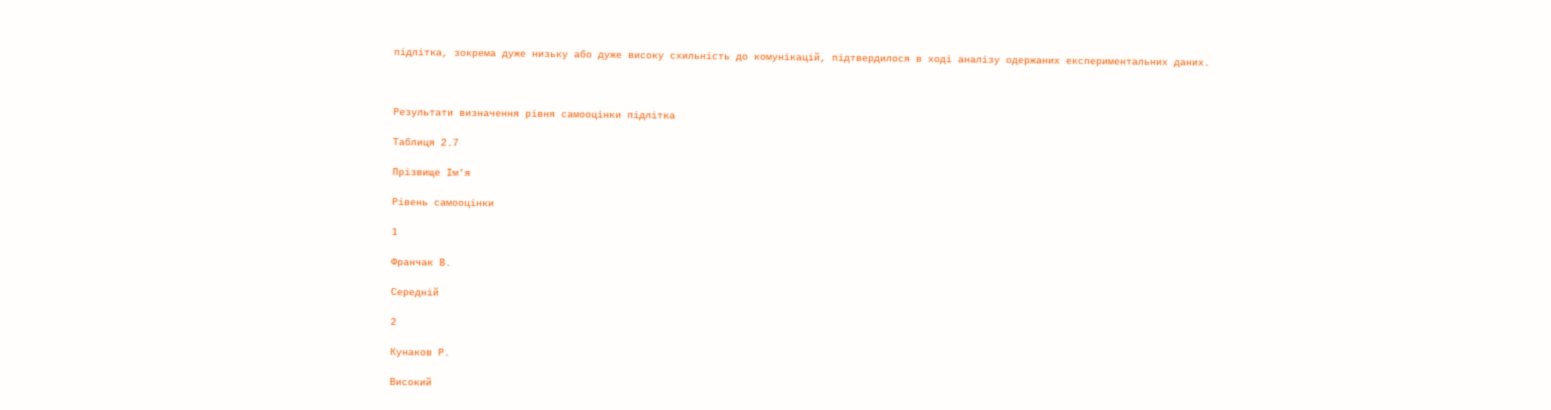підлітка, зокрема дуже низьку або дуже високу схильність до комунікацій, підтвердилося в ході аналізу одержаних експериментальних даних.



Результати визначення рівня самооцінки підлітка

Таблиця 2.7

Прізвище Ім'я

Рівень самооцінки

1

Франчак В.

Середній

2

Кунаков Р.

Високий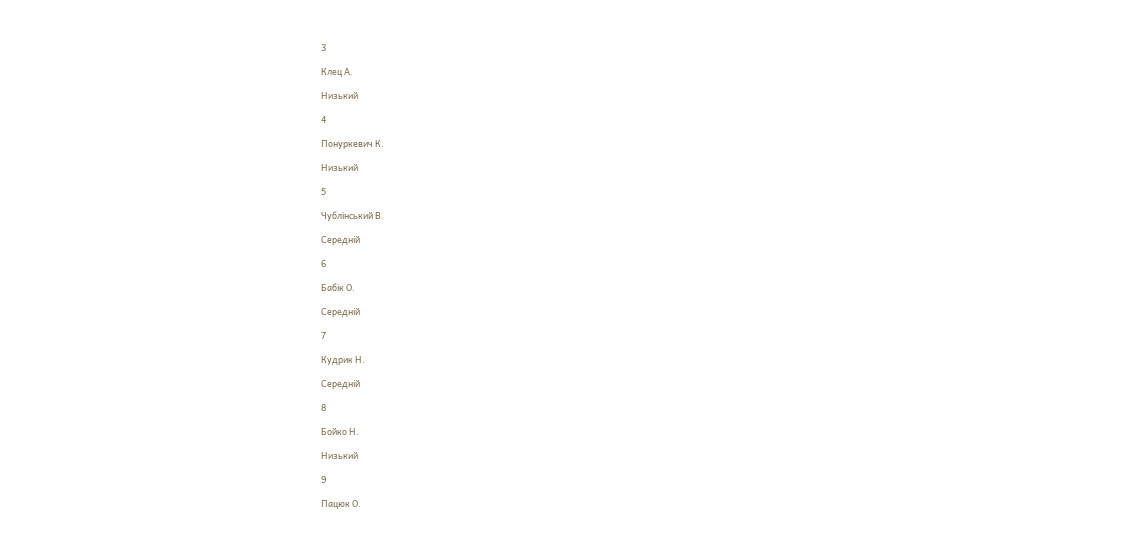3

Клец А.

Низький

4

Понуркевич К.

Низький

5

Чублінський В.

Середній

6

Бабік О.

Середній

7

Кудрик Н.

Середній

8

Бойко Н.

Низький

9

Пацюк О.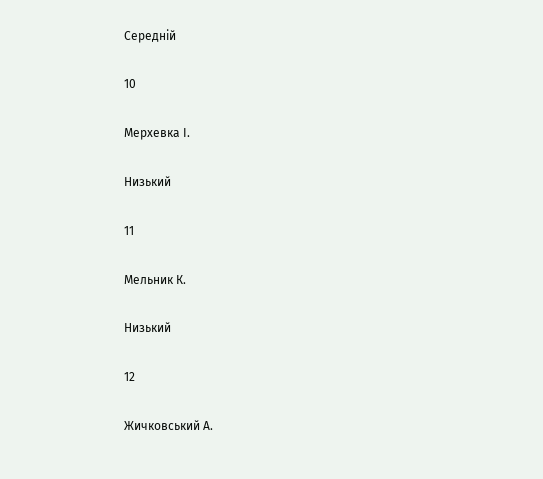Середній

10

Мерхевка І.

Низький

11

Мельник К.

Низький

12

Жичковський А.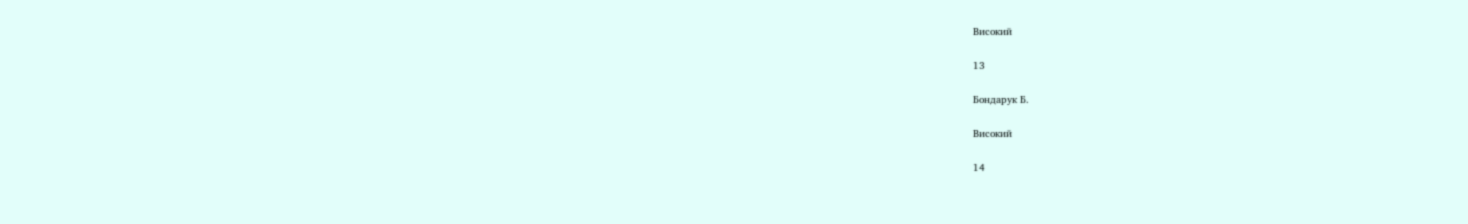Високий

13

Бондарук Б.

Високий

14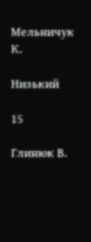Мельничук К.

Низький

15

Глинюк В.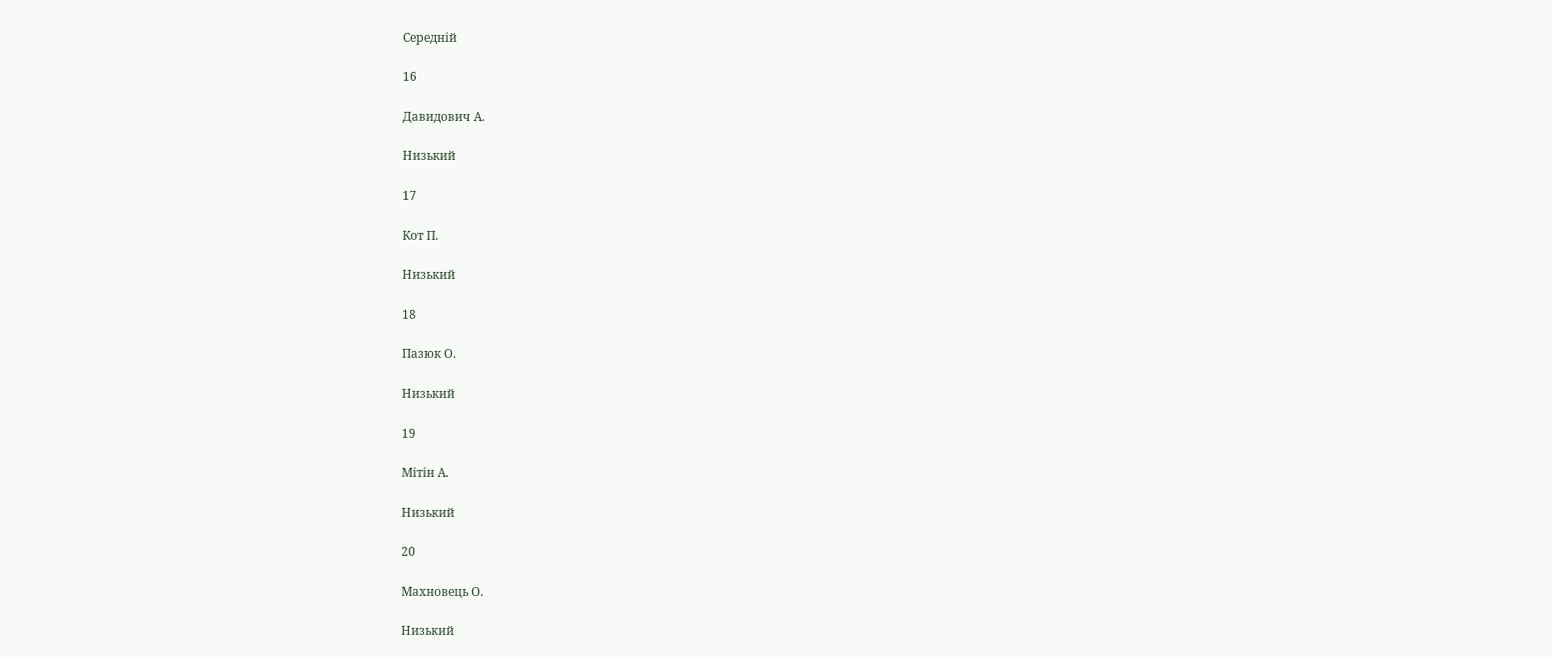Середній

16

Давидович А.

Низький

17

Кот П.

Низький

18

Пазюк О.

Низький

19

Мітін А.

Низький

20

Махновець О.

Низький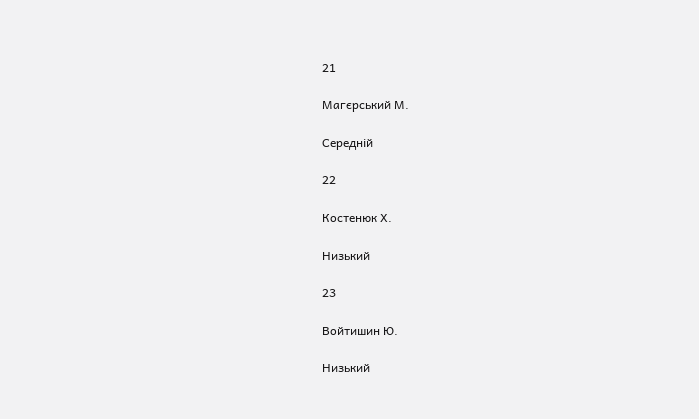21

Магєрський М.

Середній

22

Костенюк Х.

Низький

23

Войтишин Ю.

Низький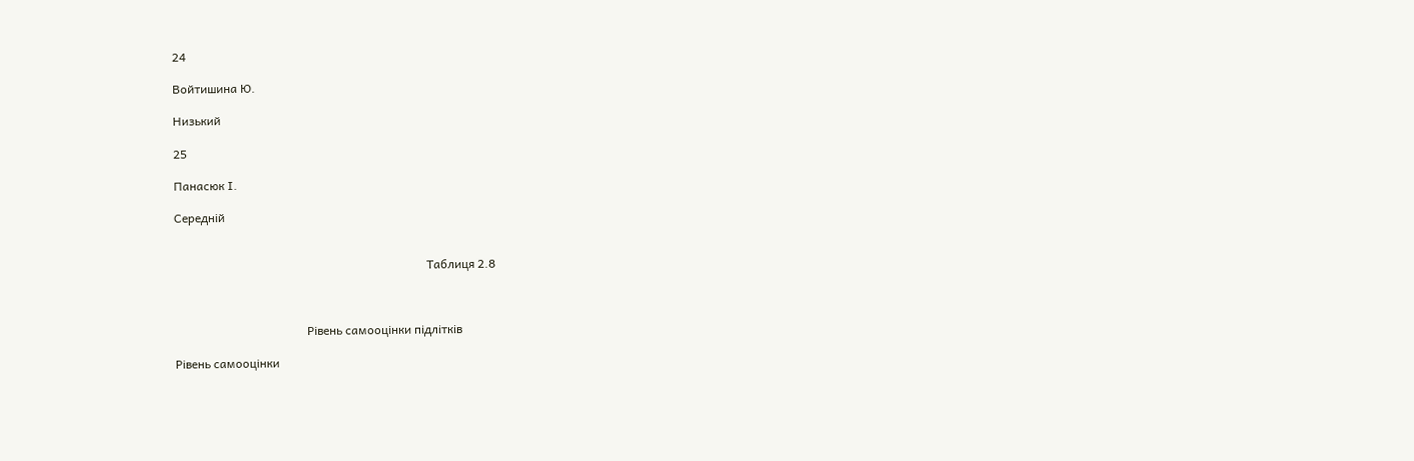24

Войтишина Ю.

Низький

25

Панасюк І.

Середній


                                                                                    Таблиця 2.8



                                            Рівень самооцінки підлітків

Рівень самооцінки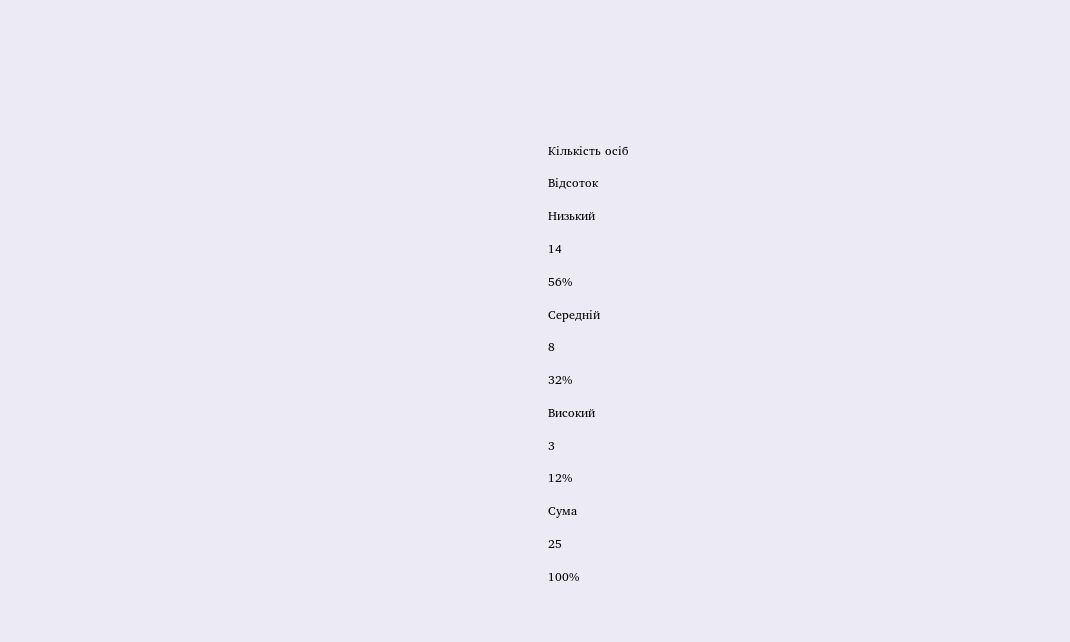Кількість осіб

Відсоток

Низький

14

56%

Середній

8

32%

Високий

3

12%

Сума

25

100%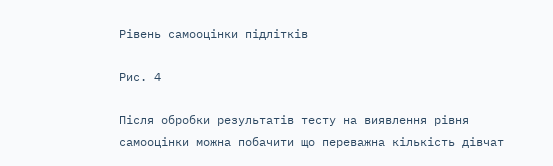Рівень самооцінки підлітків

Рис. 4

Після обробки результатів тесту на виявлення рівня самооцінки можна побачити що переважна кількість дівчат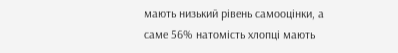мають низький рівень самооцінки, а саме 56% натомість хлопці мають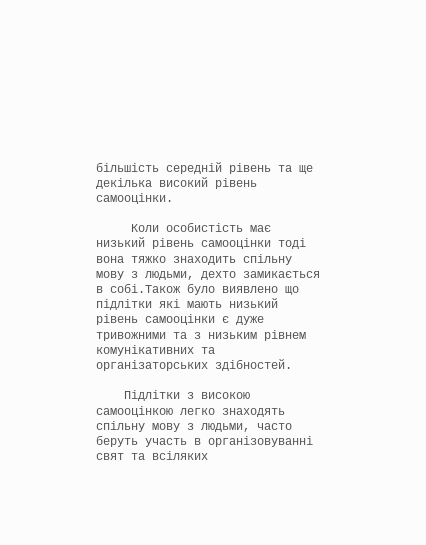більшість середній рівень та ще декілька високий рівень самооцінки.

     Коли особистість має низький рівень самооцінки тоді вона тяжко знаходить спільну мову з людьми, дехто замикається в собі.Також було виявлено що підлітки які мають низький рівень самооцінки є дуже тривожними та з низьким рівнем комунікативних та організаторських здібностей.

    Підлітки з високою самооцінкою легко знаходять спільну мову з людьми, часто беруть участь в організовуванні свят та всіляких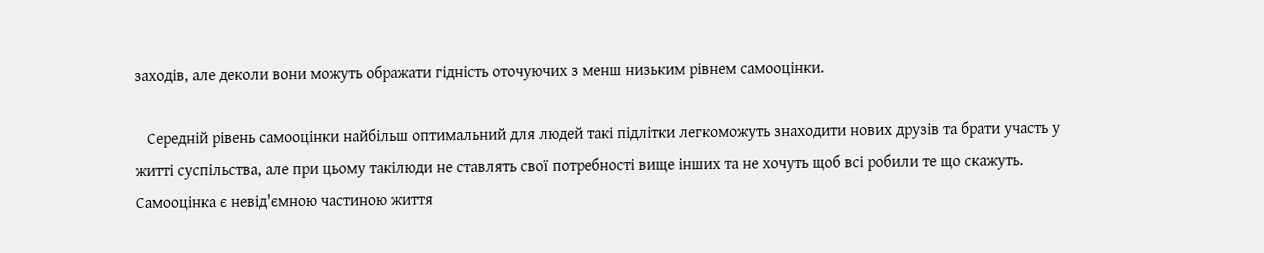заходів, але деколи вони можуть ображати гідність оточуючих з менш низьким рівнем самооцінки.

   Середній рівень самооцінки найбільш оптимальний для людей такі підлітки легкоможуть знаходити нових друзів та брати участь у житті суспільства, але при цьому такілюди не ставлять свої потребності вище інших та не хочуть щоб всі робили те що скажуть. Самооцінка є невід'ємною частиною життя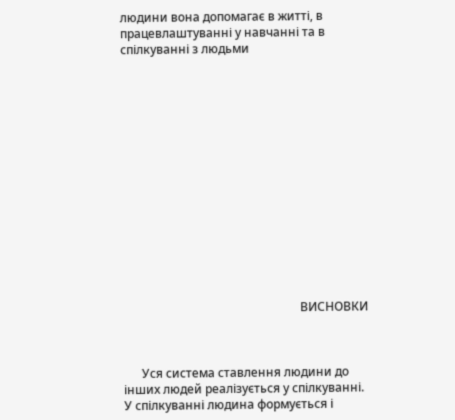людини вона допомагає в житті, в працевлаштуванні у навчанні та в спілкуванні з людьми















                                                           ВИСНОВКИ



      Уся система ставлення людини до інших людей реалізується у спілкуванні. У спілкуванні людина формується і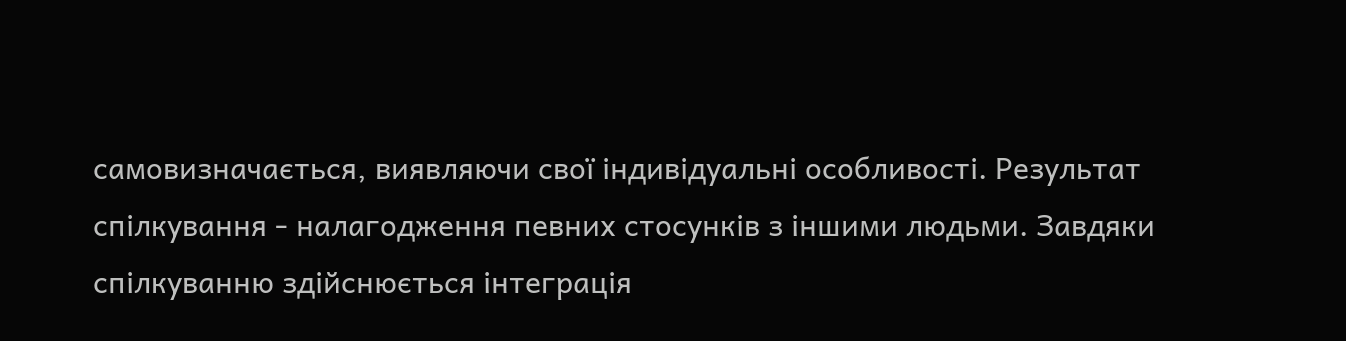самовизначається, виявляючи свої індивідуальні особливості. Результат спілкування - налагодження певних стосунків з іншими людьми. Завдяки спілкуванню здійснюється інтеграція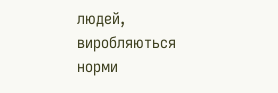людей, виробляються норми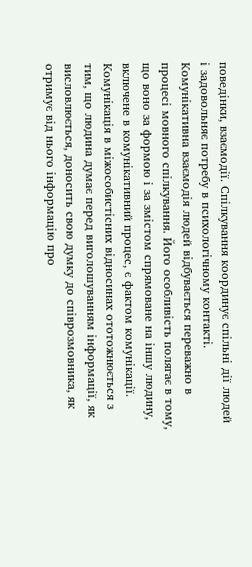поведінки, взаємодії. Спілкування координує спільні дії людей і задовольняє потребу в психологічному контакті. Комунікативна взаємодія людей відбувається переважно в процесі мовного спілкування. Його особливість полягає в тому, що воно за формою і за змістом спрямоване на іншу людину, включене в комунікативний процес, є фактом комунікації. Комунікація в міжособистісних відносинах ототожнюється з тим, що людина думає перед виголошуванням інформації, як висловлюється, доносить свою думку до співрозмовника, як отримує від нього інформацію про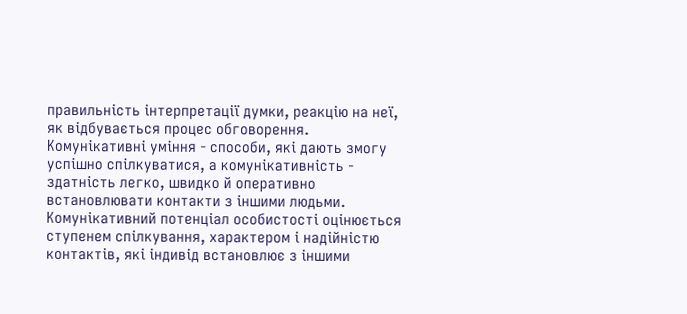правильність інтерпретації думки, реакцію на неї, як відбувається процес обговорення.       Комунікативні уміння - способи, які дають змогу успішно спілкуватися, а комунікативність - здатність легко, швидко й оперативно встановлювати контакти з іншими людьми. Комунікативний потенціал особистості оцінюється ступенем спілкування, характером і надійністю контактів, які індивід встановлює з іншими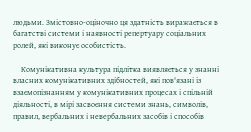людьми. Змістовно-оціночно ця здатність виражається в багатстві системи і наявності репертуару соціальних ролей, які виконує особистість.

    Комунікативна культура підлітка виявляється у знанні власних комунікативних здібностей, які пов'язані із взаємопізнанням у комунікативних процесах і спільній діяльності, в мірі засвоєння системи знань, символів, правил, вербальних і невербальних засобів і способів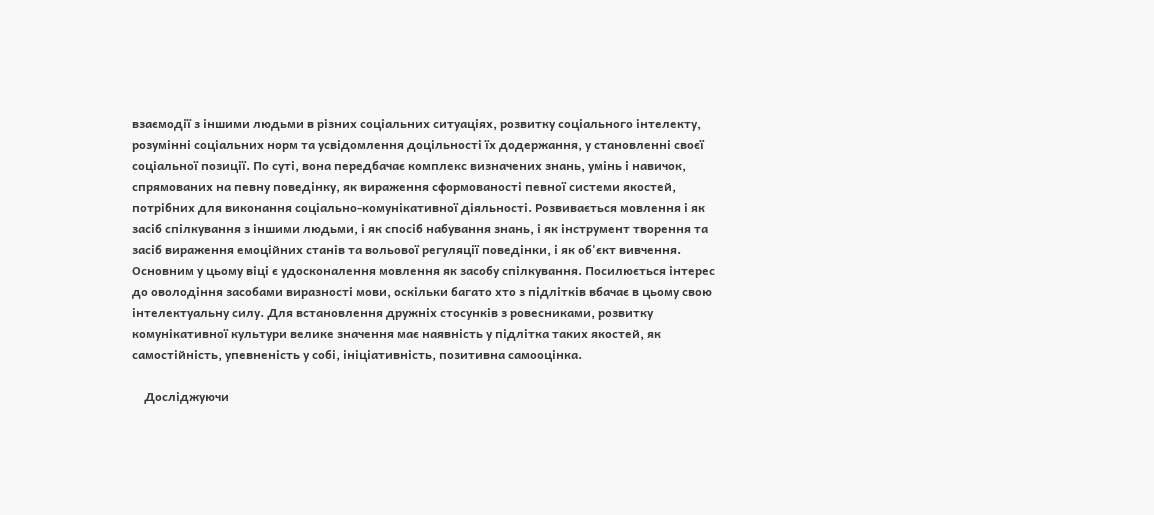взаємодії з іншими людьми в різних соціальних ситуаціях, розвитку соціального інтелекту, розумінні соціальних норм та усвідомлення доцільності їх додержання, у становленні своєї соціальної позиції. По суті, вона передбачає комплекс визначених знань, умінь і навичок, спрямованих на певну поведінку, як вираження сформованості певної системи якостей, потрібних для виконання соціально-комунікативної діяльності. Розвивається мовлення і як засіб спілкування з іншими людьми, і як спосіб набування знань, і як інструмент творення та засіб вираження емоційних станів та вольової регуляції поведінки, і як об'єкт вивчення. Основним у цьому віці є удосконалення мовлення як засобу спілкування. Посилюється інтерес до оволодіння засобами виразності мови, оскільки багато хто з підлітків вбачає в цьому свою інтелектуальну силу. Для встановлення дружніх стосунків з ровесниками, розвитку комунікативної культури велике значення має наявність у підлітка таких якостей, як самостійність, упевненість у собі, ініціативність, позитивна самооцінка.

    Досліджуючи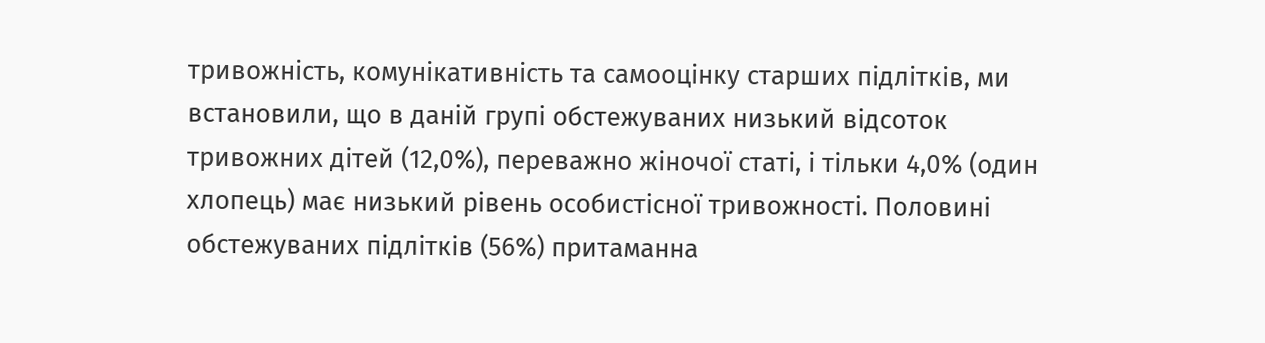тривожність, комунікативність та самооцінку старших підлітків, ми встановили, що в даній групі обстежуваних низький відсоток тривожних дітей (12,0%), переважно жіночої статі, і тільки 4,0% (один хлопець) має низький рівень особистісної тривожності. Половині обстежуваних підлітків (56%) притаманна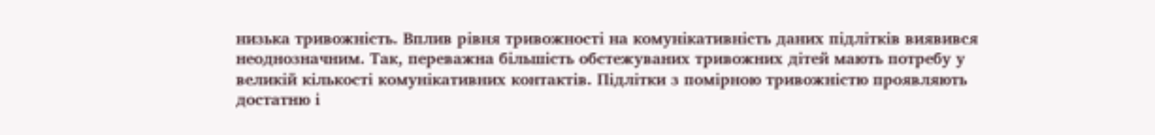низька тривожність. Вплив рівня тривожності на комунікативність даних підлітків виявився неоднозначним. Так, переважна більшість обстежуваних тривожних дітей мають потребу у великій кількості комунікативних контактів. Підлітки з помірною тривожністю проявляють достатню і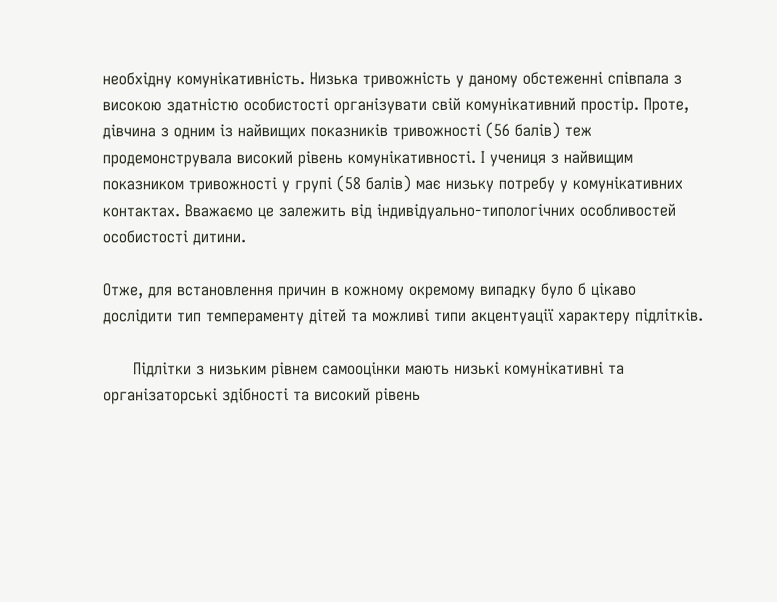необхідну комунікативність. Низька тривожність у даному обстеженні співпала з високою здатністю особистості організувати свій комунікативний простір. Проте, дівчина з одним із найвищих показників тривожності (56 балів) теж продемонструвала високий рівень комунікативності. І учениця з найвищим показником тривожності у групі (58 балів) має низьку потребу у комунікативних контактах. Вважаємо це залежить від індивідуально-типологічних особливостей особистості дитини.

Отже, для встановлення причин в кожному окремому випадку було б цікаво дослідити тип темпераменту дітей та можливі типи акцентуації характеру підлітків.

      Підлітки з низьким рівнем самооцінки мають низькі комунікативні та організаторські здібності та високий рівень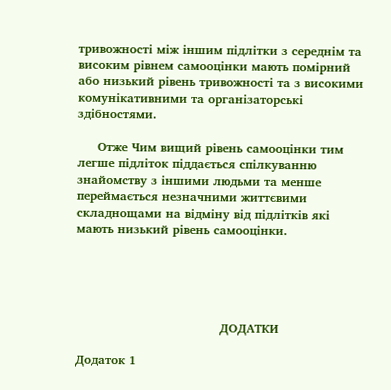тривожності між іншим підлітки з середнім та високим рівнем самооцінки мають помірний або низький рівень тривожності та з високими комунікативними та організаторські здібностями.

     Отже Чим вищий рівень самооцінки тим легше підліток піддається спілкуванню знайомству з іншими людьми та менше переймається незначними життєвими складнощами на відміну від підлітків які мають низький рівень самооцінки.





                                    ДОДАТКИ

Додаток 1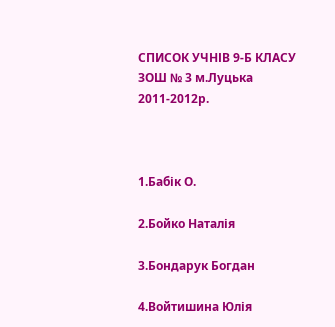СПИСОК УЧНІВ 9-Б КЛАСУ ЗОШ № 3 м.Луцька 2011-2012р.



1.Бабік О.

2.Бойко Наталія

3.Бондарук Богдан

4.Войтишина Юлія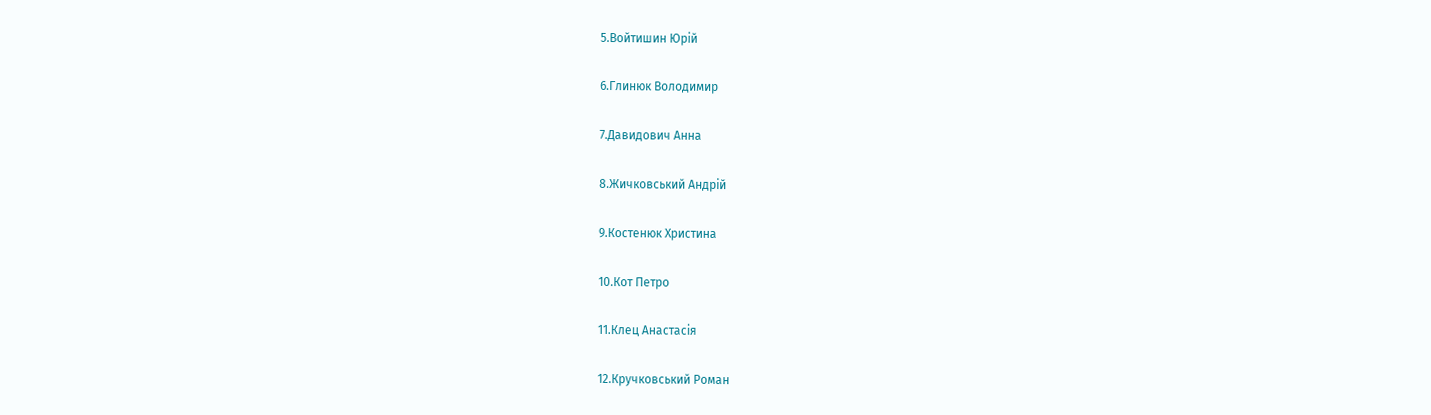5.Войтишин Юрій

6.Глинюк Володимир

7.Давидович Анна

8.Жичковський Андрій

9.Костенюк Христина

10.Кот Петро

11.Клец Анастасія

12.Кручковський Роман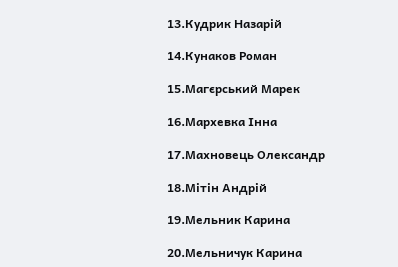13.Кудрик Назарій

14.Кунаков Роман

15.Магєрський Марек

16.Мархевка Інна

17.Махновець Олександр

18.Мітін Андрій

19.Мельник Карина

20.Мельничук Карина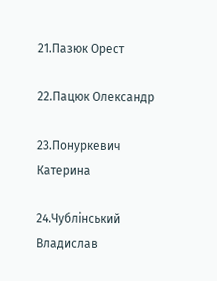21.Пазюк Орест

22.Пацюк Олександр

23.Понуркевич Катерина

24.Чублінський Владислав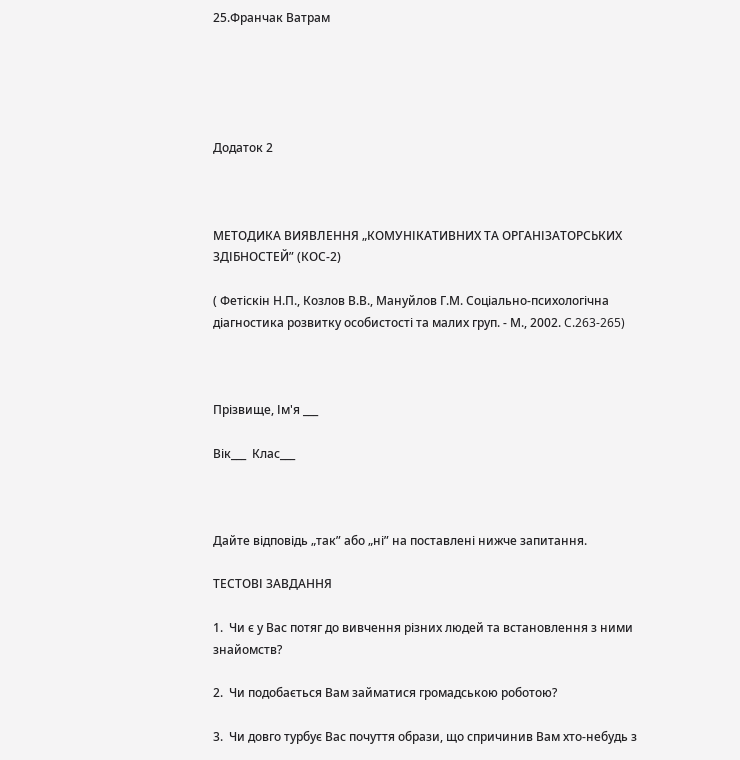25.Франчак Ватрам





Додаток 2



МЕТОДИКА ВИЯВЛЕННЯ „КОМУНІКАТИВНИХ ТА ОРГАНІЗАТОРСЬКИХ ЗДІБНОСТЕЙ” (КОС-2)

( Фетіскін Н.П., Козлов В.В., Мануйлов Г.М. Соціально-психологічна діагностика розвитку особистості та малих груп. - М., 2002. C.263-265)



Прізвище, Ім'я ___

Вік___  Клас___



Дайте відповідь „так” або „ні” на поставлені нижче запитання.

ТЕСТОВІ ЗАВДАННЯ

1.  Чи є у Вас потяг до вивчення різних людей та встановлення з ними знайомств?

2.  Чи подобається Вам займатися громадською роботою?

3.  Чи довго турбує Вас почуття образи, що спричинив Вам хто-небудь з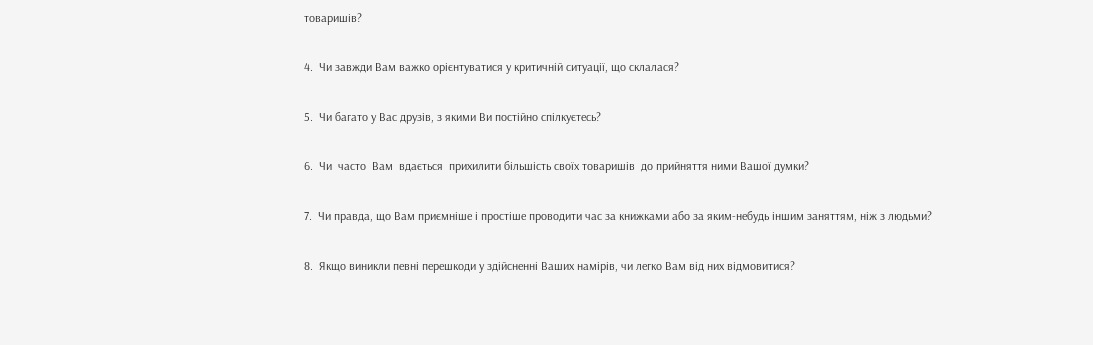товаришів?

4.  Чи завжди Вам важко орієнтуватися у критичній ситуації, що склалася?

5.  Чи багато у Вас друзів, з якими Ви постійно спілкуєтесь?

6.  Чи  часто  Вам  вдається  прихилити більшість своїх товаришів  до прийняття ними Вашої думки?

7.  Чи правда, що Вам приємніше і простіше проводити час за книжками або за яким-небудь іншим заняттям, ніж з людьми?

8.  Якщо виникли певні перешкоди у здійсненні Ваших намірів, чи легко Вам від них відмовитися?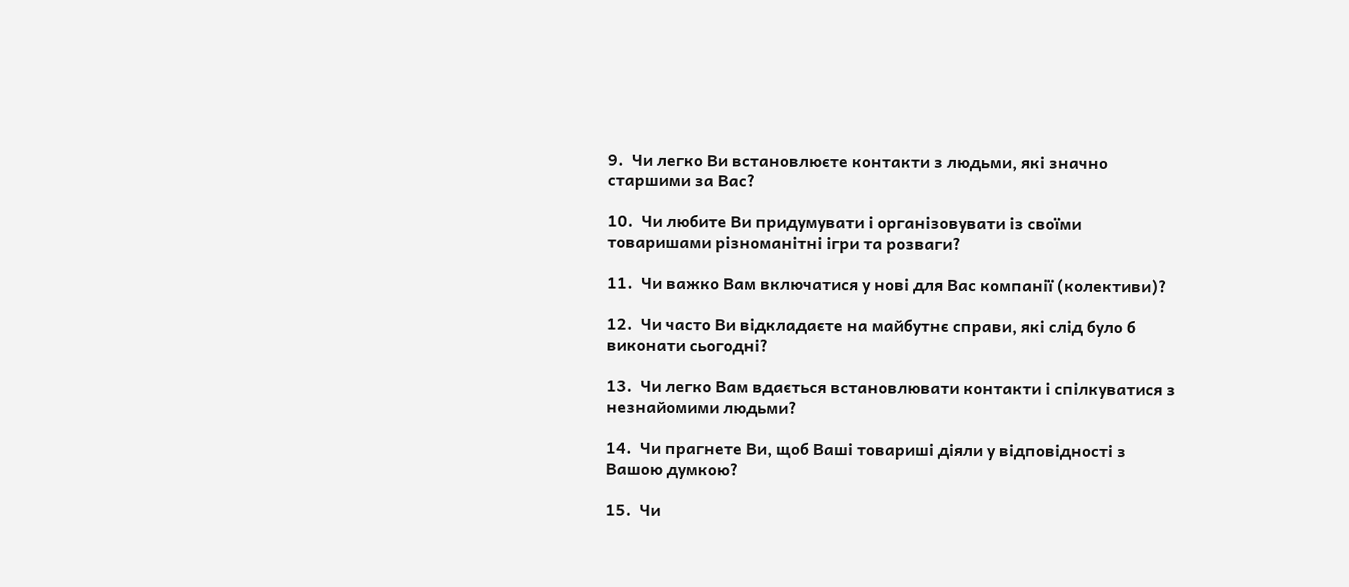9.  Чи легко Ви встановлюєте контакти з людьми, які значно старшими за Вас?

10.  Чи любите Ви придумувати і організовувати із своїми товаришами різноманітні ігри та розваги?

11.  Чи важко Вам включатися у нові для Вас компанії (колективи)?

12.  Чи часто Ви відкладаєте на майбутнє справи, які слід було б виконати сьогодні?

13.  Чи легко Вам вдається встановлювати контакти і спілкуватися з незнайомими людьми?

14.  Чи прагнете Ви, щоб Ваші товариші діяли у відповідності з Вашою думкою?

15.  Чи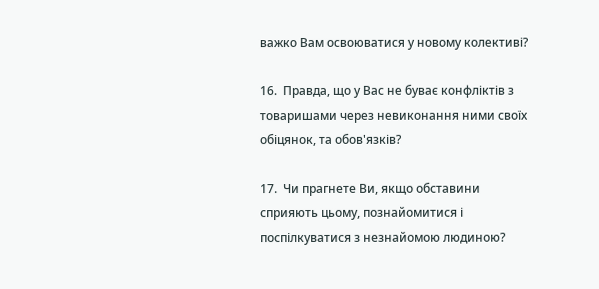важко Вам освоюватися у новому колективі?

16.  Правда, що у Вас не буває конфліктів з товаришами через невиконання ними своїх обіцянок, та обов'язків?

17.  Чи прагнете Ви, якщо обставини сприяють цьому, познайомитися і поспілкуватися з незнайомою людиною?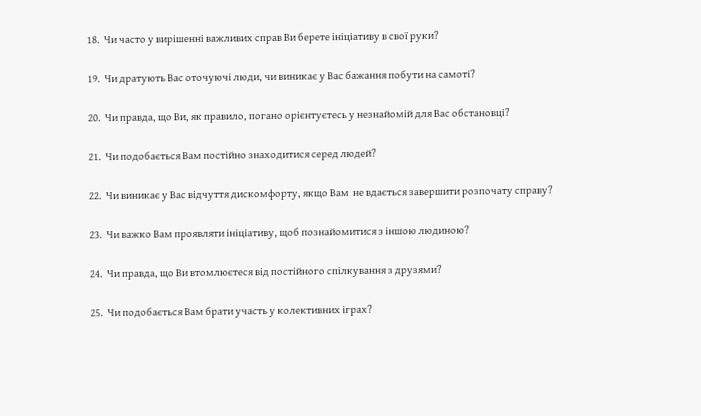18.  Чи часто у вирішенні важливих справ Ви берете ініціативу в свої руки?

19.  Чи дратують Вас оточуючі люди, чи виникає у Вас бажання побути на самоті?

20.  Чи правда, що Ви, як правило, погано орієнтуєтесь у незнайомій для Вас обстановці?

21.  Чи подобається Вам постійно знаходитися серед людей?

22.  Чи виникає у Вас відчуття дискомфорту, якщо Вам  не вдається завершити розпочату справу?

23.  Чи важко Вам проявляти ініціативу, щоб познайомитися з іншою людиною?

24.  Чи правда, що Ви втомлюєтеся від постійного спілкування з друзями?

25.  Чи подобається Вам брати участь у колективних іграх?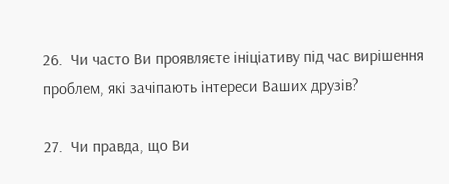26.  Чи часто Ви проявляєте ініціативу під час вирішення проблем, які зачіпають інтереси Ваших друзів?

27.  Чи правда, що Ви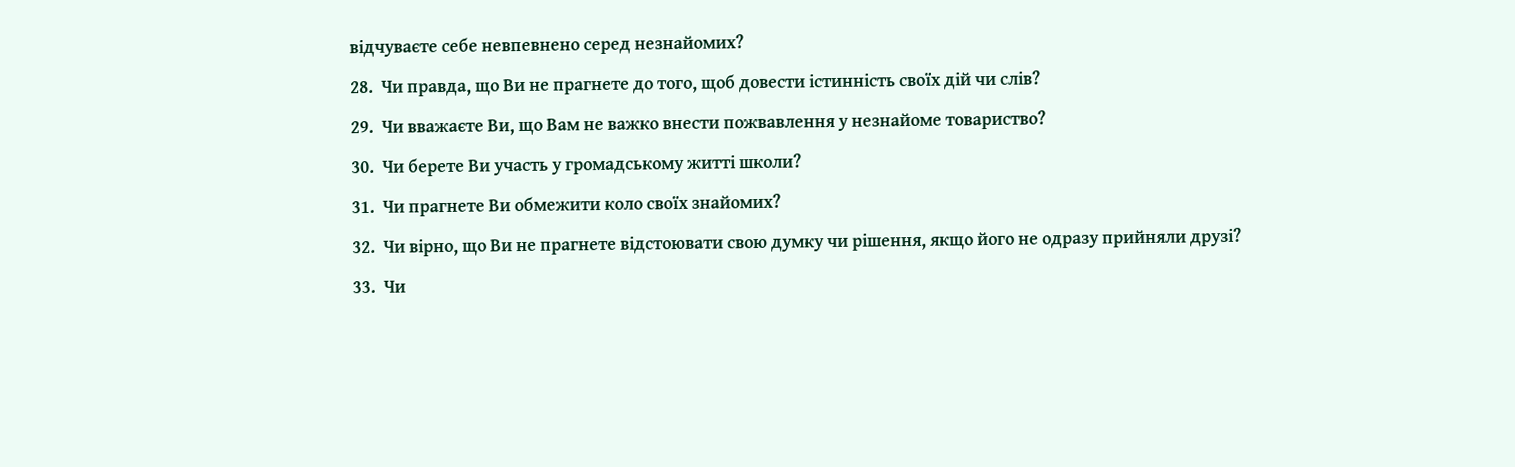відчуваєте себе невпевнено серед незнайомих?

28.  Чи правда, що Ви не прагнете до того, щоб довести істинність своїх дій чи слів?

29.  Чи вважаєте Ви, що Вам не важко внести пожвавлення у незнайоме товариство?

30.  Чи берете Ви участь у громадському житті школи?

31.  Чи прагнете Ви обмежити коло своїх знайомих?

32.  Чи вірно, що Ви не прагнете відстоювати свою думку чи рішення, якщо його не одразу прийняли друзі?

33.  Чи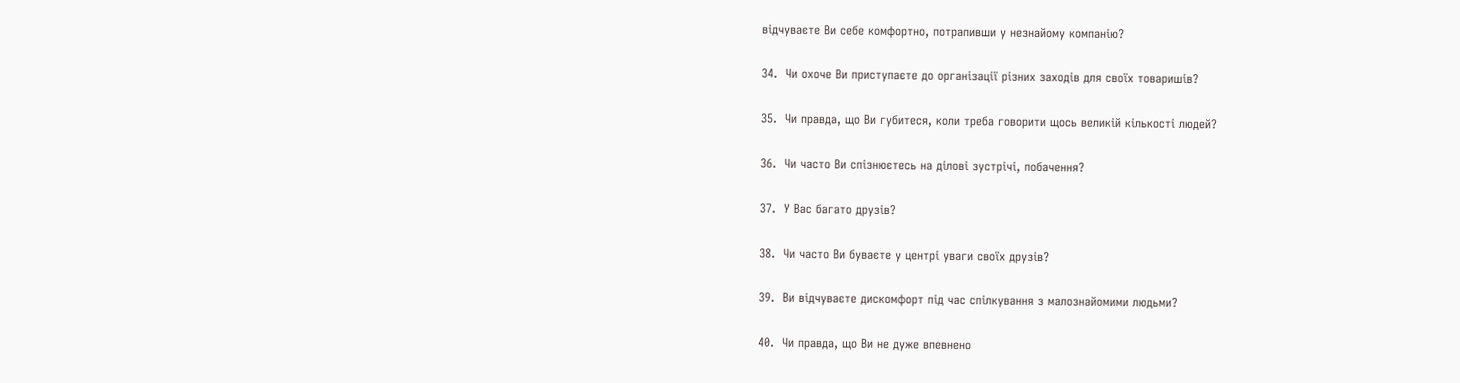відчуваєте Ви себе комфортно, потрапивши у незнайому компанію?

34.  Чи охоче Ви приступаєте до організації різних заходів для своїх товаришів?

35.  Чи правда, що Ви губитеся, коли треба говорити щось великій кількості людей?

36.  Чи часто Ви спізнюєтесь на ділові зустрічі, побачення?

37.  У Вас багато друзів?

38.  Чи часто Ви буваєте у центрі уваги своїх друзів?

39.  Ви відчуваєте дискомфорт під час спілкування з малознайомими людьми?

40.  Чи правда, що Ви не дуже впевнено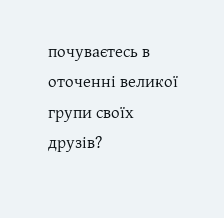почуваєтесь в оточенні великої групи своїх друзів?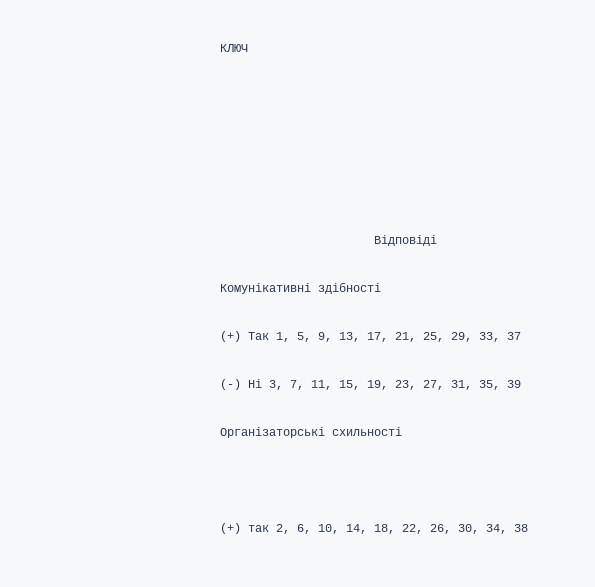КЛЮЧ







                      Відповіді

Комунікативні здібності

(+) Так 1, 5, 9, 13, 17, 21, 25, 29, 33, 37

(-) Ні 3, 7, 11, 15, 19, 23, 27, 31, 35, 39

Організаторські схильності



(+) так 2, 6, 10, 14, 18, 22, 26, 30, 34, 38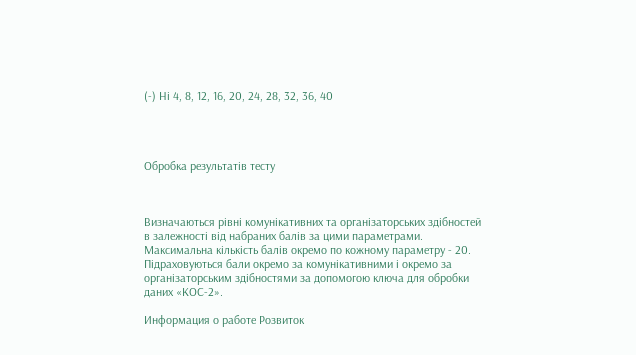(-) Ні 4, 8, 12, 16, 20, 24, 28, 32, 36, 40




Обробка результатів тесту



Визначаються рівні комунікативних та організаторських здібностей в залежності від набраних балів за цими параметрами. Максимальна кількість балів окремо по кожному параметру - 20. Підраховуються бали окремо за комунікативними і окремо за організаторським здібностями за допомогою ключа для обробки даних «КОС-2».

Информация о работе Розвиток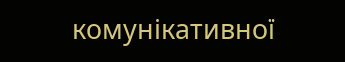комунікативної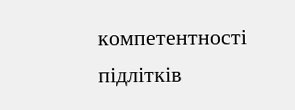компетентності підлітків